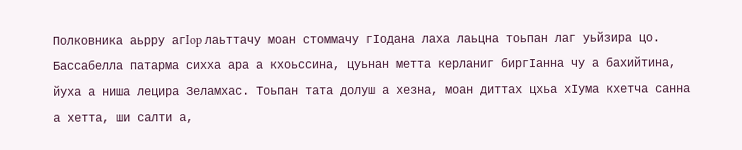Полковника аьрру aгIop лаьттачу моан стоммачу гIoдана лаха лаьцна тоьпан лаг уьйзира цо. Бассабелла патарма сихха ара а кхоьссина, цуьнан метта керланиг биргIанна чу а бахийтина, йуха а ниша лецира Зеламхас. Тоьпан тата долуш а хезна, моан диттах цхьа хIума кхетча санна а хетта, ши салти а,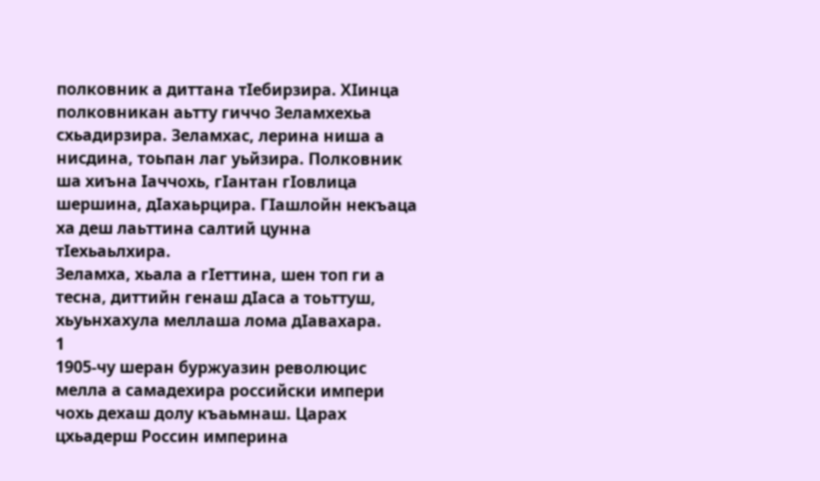полковник а диттана тIебирзира. ХIинца полковникан аьтту гиччо Зеламхехьа схьадирзира. Зеламхас, лерина ниша а нисдина, тоьпан лаг уьйзира. Полковник ша хиъна Iаччохь, гIантан гIовлица шершина, дIахаьрцира. ГIашлойн некъаца ха деш лаьттина салтий цунна тIехьаьлхира.
Зеламха, хьала а гIеттина, шен топ ги а тесна, диттийн генаш дIаса а тоьттуш, хьуьнхахула меллаша лома дIавахара.
1
1905-чу шеран буржуазин революцис мелла а самадехира российски импери чохь дехаш долу къаьмнаш. Царах цхьадерш Россин империна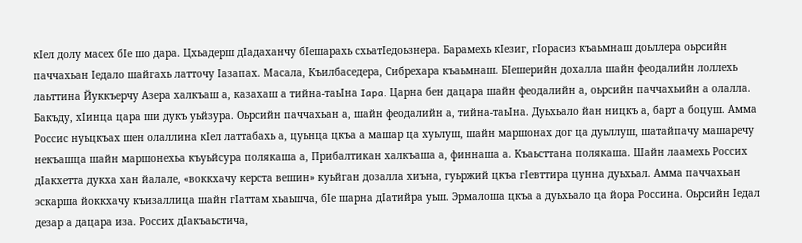кIел долу масех бIе шо дара. Цхьадерш дIадаханчу бIешарахь схьатIедоьзнера. Барамехь кIезиг, гIорасиз къаьмнаш доьллера оьрсийн паччахьан Iедало шайгахь латточу Iазапах. Масала, Къилбаседера, Сибрехара къаьмнаш. БIешерийн дохалла шайн феодалийн лоллехь лаьттина Йуккъерчу Азера халкъаш а, казахаш а тийна-таьIна Iapa. Царна бен дацара шайн феодалийн а, оьрсийн паччахьийн а олалла. Бакъду, хIинца цара ши дукъ уьйзура. Оьрсийн паччахьан а, шайн феодалийн а, тийна-таьIна. Дуьхьало йан ницкъ а, барт а боцуш. Амма Россис нуьцкъах шен олаллина кIел латтабахь а, цуьнца цкъа а машар ца хуьлуш, шайн маршонах дог ца дуьллуш, шатайпачу машаречу некъашца шайн маршонехьа къуьйсура полякаша а, Прибалтикан халкъаша а, финнаша а. Къаьсттана полякаша. Шайн лаамехь Россих дIакхетта дукха хан йалале, «воккхачу керста вешин» куьйган дозалла хиъна, гуьржий цкъа гIевттира цунна дуьхьал. Амма паччахьан эскарша йоккхачу къизаллица шайн гIаттам хьаьшча, бIе шарна дIатийра уьш. Эрмалоша цкъа а дуьхьало ца йора Россина. Оьрсийн Iедал дезар а дацара иза. Россих дIакъаьстича,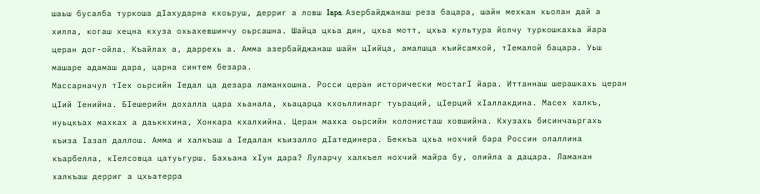шаьш бусалба туркоша дIахударна кхоьруш, дерриг а ловш Iapa. Азербайджанаш реза бацара, шайн мехкан хьолан дай а хилла, когаш хецна кхуза охьахевшинчу оьрсашна. Шайца цхьа дин, цхьа мотт, цхьа культура йолчу туркошкахьа йара церан дог-ойла. Къайлах а, даррехь а. Амма азербайджанаш шайн цIийца, амалшца къийсамхой, тIемалой бацара. Уьш машаре адамаш дара, царна синтем безара.
Массарначул тIех оьрсийн Iедал ца дезара ламанхошна. Росси церан исторически мостагI йара. Иттаннаш шерашкахь церан цIий Iенийна. БIешерийн дохалла цара хьанала, хьацарца кхоьллинарг туьраций, цIерций хIаллакдина. Масех халкъ, нуьцкъах махках а даьккхина, Хонкара кхалхийна. Церан махка оьрсийн колонисташ ховшийна. Кхузахь бисинчаьргахь къиза Iазап даллош. Амма и халкъаш а Iедалан къизалло дIатединера. Беккъа цхьа нохчий бара Россин олаллина къарбелла, кIелсовца цатуьгурш. Бахьана хIyн дара? Луларчу халкъел нохчий майра бу, олийла а дацара. Ламанан халкъаш дерриг а цхьатерра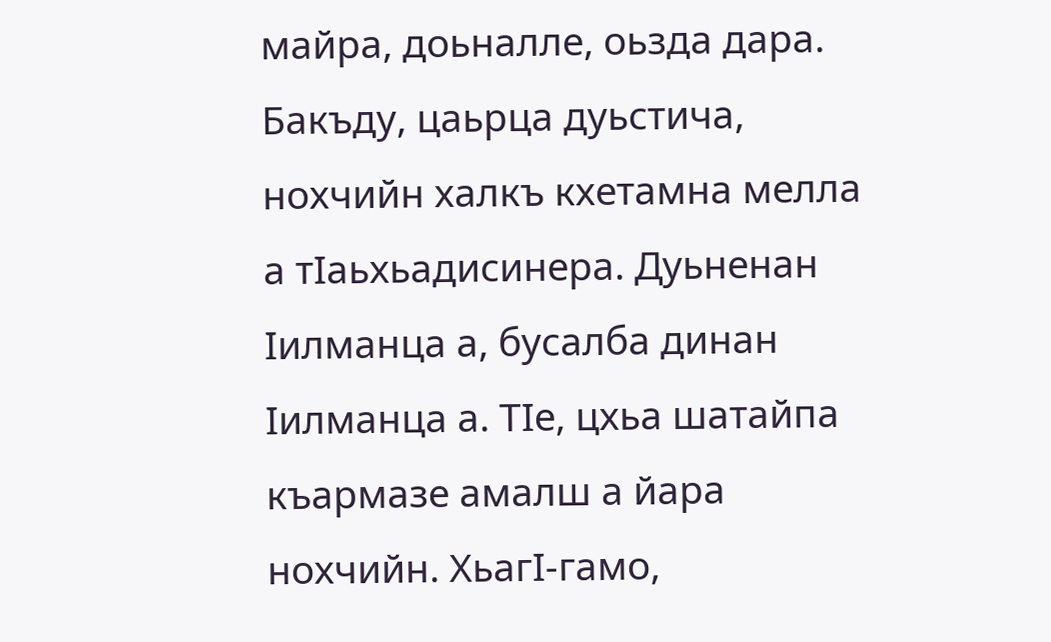майра, доьналле, оьзда дара. Бакъду, цаьрца дуьстича, нохчийн халкъ кхетамна мелла а тIаьхьадисинера. Дуьненан Iилманца а, бусалба динан Iилманца а. TIе, цхьа шатайпа къармазе амалш а йара нохчийн. ХьагI-гамо,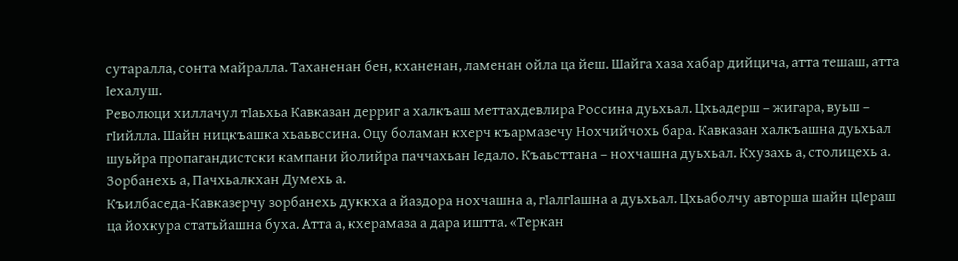сутаралла, сонта майралла. Таханенан бен, кханенан, ламенан ойла ца йеш. Шайга хаза хабар дийцича, атта тешаш, атта Iехалуш.
Революци хиллачул тIаьхьа Кавказан дерриг а халкъаш меттахдевлира Россина дуьхьал. Цхьадерш – жигара, вуьш – гIийлла. Шайн ницкъашка хьаьвссина. Оцу боламан кхерч къармазечу Нохчийчохь бара. Кавказан халкъашна дуьхьал шуьйра пропагандистски кампани йолийра паччахьан Iедало. Къаьсттана – нохчашна дуьхьал. Кхузахь а, столицехь а. Зорбанехь а, Пачхьалкхан Думехь а.
Къилбаседа-Кавказерчу зорбанехь дуккха а йаздора нохчашна а, гIалгIашна а дуьхьал. Цхьаболчу авторша шайн цIераш ца йохкура статьйашна буха. Атта а, кхерамаза а дара иштта. «Теркан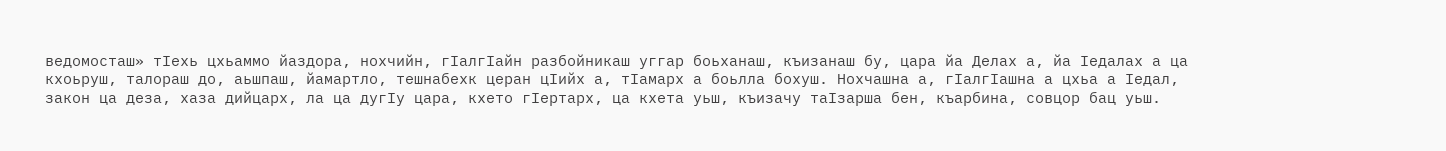ведомосташ» тIехь цхьаммо йаздора, нохчийн, гIалгIайн разбойникаш уггар боьханаш, къизанаш бу, цара йа Делах а, йа Iедалах а ца кхоьруш, талораш до, аьшпаш, йамартло, тешнабехк церан цIийх а, тIамарх а боьлла бохуш. Нохчашна а, гIалгIашна а цхьа а Iедал, закон ца деза, хаза дийцарх, ла ца дугIу цара, кхето гIертарх, ца кхета уьш, къизачу таIзарша бен, къарбина, совцор бац уьш.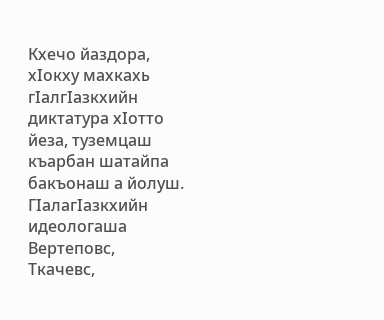Кхечо йаздора, хIокху махкахь гIалгIазкхийн диктатура хIотто йеза, туземцаш къарбан шатайпа бакъонаш а йолуш. ГIалагIазкхийн идеологаша Вертеповс, Ткачевс,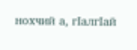нохчий а, гIалгIай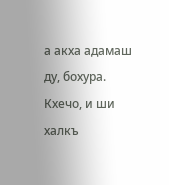а акха адамаш ду, бохура. Кхечо, и ши халкъ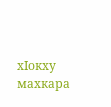хIокху махкара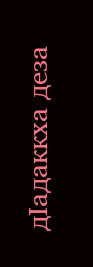дIадаккха деза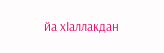йа хIаллакдан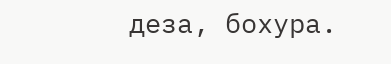деза, бохура.